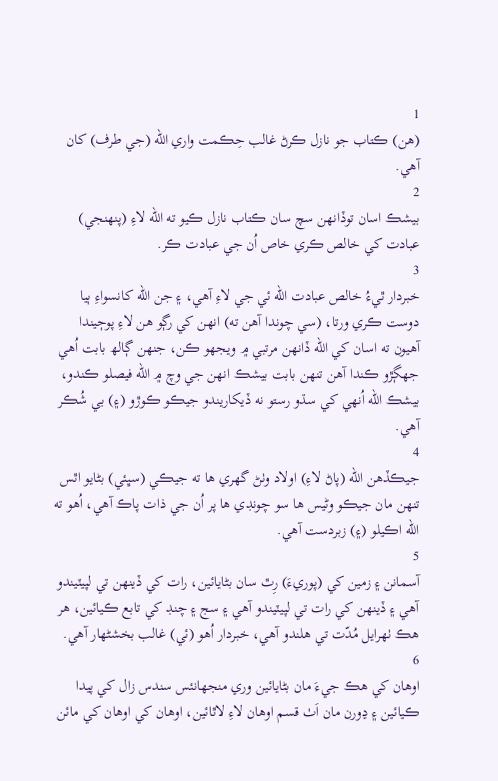1
(ھن) ڪتاب جو نازل ڪرڻ غالب حِڪمت واري الله (جي طرف) کان آھي.
2
بيشڪ اسان توڏانھن سچ سان ڪتاب نازل ڪيو ته الله لاءِ (پنھنجي) عبادت کي خالص ڪري خاص اُن جي عبادت ڪر.
3
خبردار ٿيءُ خالص عبادت الله ئي جي لاءِ آھي، ۽ جن الله کانسواءِ ٻيا دوست ڪري ورتا، (سي چوندا آھن ته) انھن کي رڳو ھن لاءِ پوڄيندا آھيون ته اسان کي الله ڏانھن مرتبي ۾ ويجھو ڪن، جنھن ڳالھ بابت اُھي جھڳڙو ڪندا آھن تنھن بابت بيشڪ انھن جي وچ ۾ الله فيصلو ڪندو، بيشڪ الله اُنھي کي سڌو رستو نه ڏيکاريندو جيڪو ڪوڙو (۽) بي شُڪر آھي.
4
جيڪڏھن الله (پاڻ لاءِ) اولاد وٺڻ گھري ھا ته جيڪي (سڀئي) بڻايو اٿس تنھن مان جيڪو وڻيس ھا سو چونڊي ھا پر اُن جي ذات پاڪ آھي، اُھو ته الله اڪيلو (۽) زبردست آھي.
5
آسمانن ۽ زمين کي (پوريءَ) رِٿ سان بڻايائين، رات کي ڏينھن تي لپيٽيندو آھي ۽ ڏينھن کي رات تي لپيٽيندو آھي ۽ سج ۽ چنڊ کي تابع ڪيائين، ھر ھڪ ٺھرايل مُدّت تي ھلندو آھي، خبردار اُھو (ئي) غالب بخشڻھار آھي.
6
اوھان کي ھڪ جيءَ مان بڻايائين وري منجھانئس سندس زال کي پيدا ڪيائين ۽ ڍورن مان اَٺ قسم اوھان لاءِ لاٿائين، اوھان کي اوھان کي مائن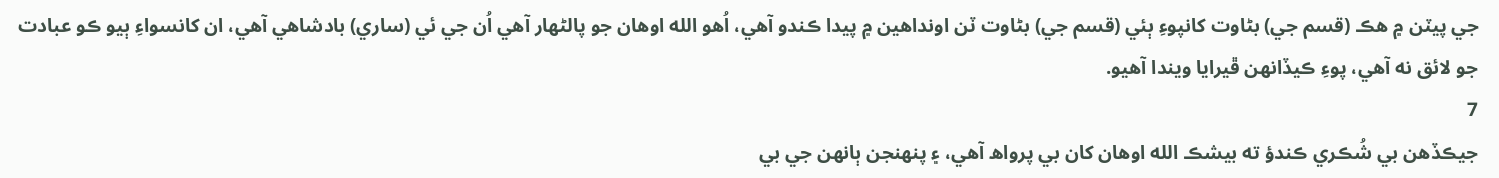جي پيٽن ۾ ھڪ (قسم جي) بڻاوت کانپوءِ ٻئي (قسم جي) بڻاوت ٽن اونداھين ۾ پيدا ڪندو آھي، اُھو الله اوھان جو پالڻھار آھي اُن جي ئي (ساري) بادشاھي آھي، ان کانسواءِ ٻيو ڪو عبادت جو لائق نه آھي، پوءِ ڪيڏانھن ڦيرايا ويندا آھيو.
7
جيڪڏھن بي شُڪري ڪندؤ ته بيشڪ الله اوھان کان بي پرواھ آھي، ۽ پنھنجن ٻانھن جي بي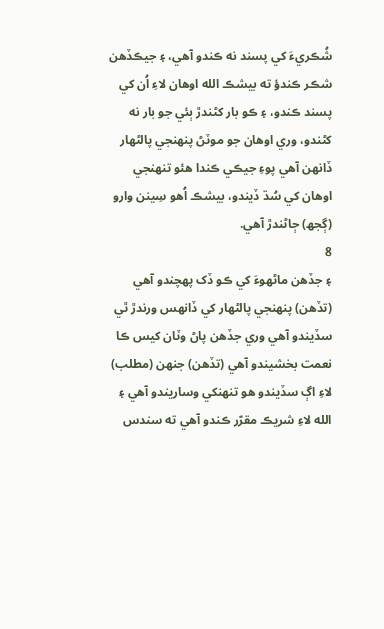شُڪريءَ کي پسند نه ڪندو آھي، ۽ جيڪڏھن شڪر ڪندؤ ته بيشڪ الله اوھان لاءِ اُن کي پسند ڪندو، ۽ ڪو بار کڻندڙ ٻئي جو بار نه کڻندو، وري اوھان جو موٽڻ پنھنجي پالڻھار ڏانھن آھي پوءِ جيڪي ڪندا ھئو تنھنجي اوھان کي سُڌ ڏيندو، بيشڪ اُھو سِينن وارو (ڳجھ) ڄاڻندڙ آھي.
8
۽ جڏھن ماڻھوءَ کي ڪو ڏک پھچندو آھي (تڏھن) پنھنجي پالڻھار کي ڏانھس ورندڙ ٿي سڏيندو آھي وري جڏھن پاڻ وٽان کيس ڪا نعمت بخشيندو آھي (تڏھن) جنھن (مطلب) لاءِ اڳ سڏيندو ھو تنھنکي وساريندو آھي ۽ الله لاءِ شريڪ مقرّر ڪندو آھي ته سندس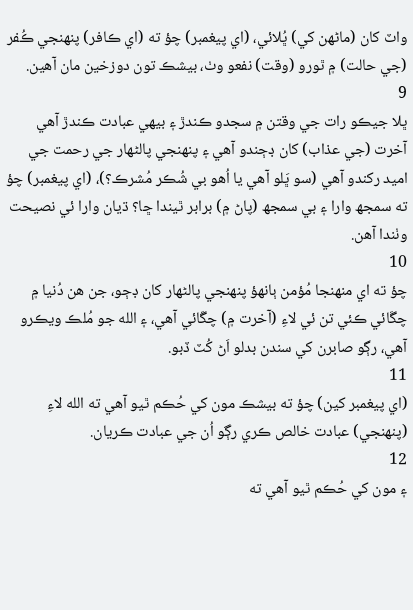واٽ کان (ماڻھن کي) ڀُلائي، (اي پيغمبر) چؤ ته (اي ڪافر) پنھنجي ڪُفر (جي حالت) ۾ ٿورو (وقت) نفعو وٺ، بيشڪ تون دوزخين مان آھين.
9
ڀلا جيڪو رات جي وقتن ۾ سجدو ڪندڙ ۽ بيھي عبادت ڪندڙ آھي آخرت (جي عذاب) کان ڊڄندو آھي ۽ پنھنجي پالڻھار جي رحمت جي اميد رکندو آھي (سو ڀَلو آھي يا اُھو بي شُڪر مُشرڪ؟)، (اي پيغمبر) چؤ ته سمجھ وارا ۽ بي سمجھ (پاڻ ۾) برابر ٿيندا ڇا؟ ڌيان وارا ئي نصيحت وٺندا آھن.
10
چؤ ته اي منھنجا مُؤمن ٻانھؤ پنھنجي پالڻھار کان ڊڄو، جن ھن دُنيا ۾ چڱائي ڪئي تن ئي لاءِ (آخرت ۾) چڱائي آھي، ۽ الله جو مُلڪ ويڪرو آھي، رڳو صابرن کي سندن بدلو اَڻ کُٽ ڏبو.
11
(اي پيغمبر کين) چؤ ته بيشڪ مون کي حُڪم ٿيو آھي ته الله لاءِ (پنھنجي) عبادت خالص ڪري رڳو اُن جي عبادت ڪريان.
12
۽ مون کي حُڪم ٿيو آھي ته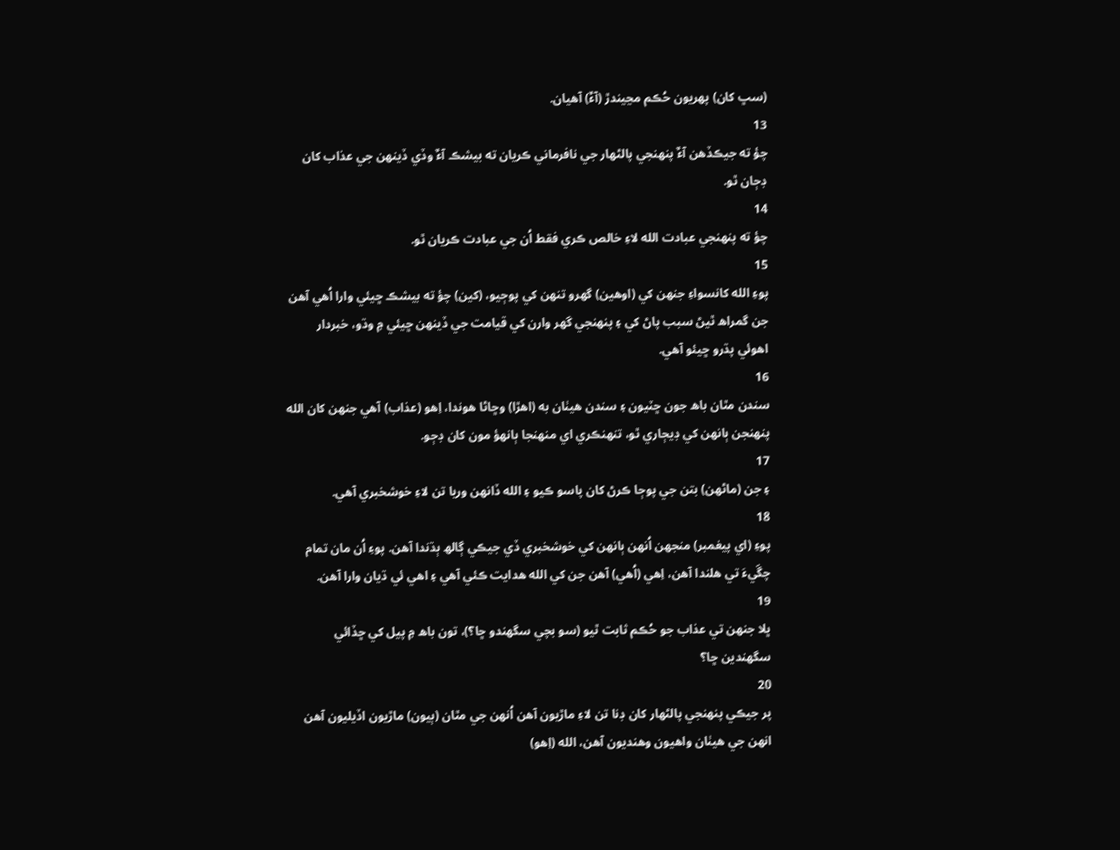(سڀ کان) پھريون حُڪم مڃيندڙ (آءٌ) آھيان.
13
چؤ ته جيڪڏھن آءٌ پنھنجي پالڻھار جي نافرماني ڪريان ته بيشڪ آءٌ وڏي ڏينھن جي عذاب کان ڊڄان ٿو.
14
چؤ ته پنھنجي عبادت الله لاءِ خالص ڪري فقط اُن جي عبادت ڪريان ٿو.
15
پوءِ الله کانسواءِ جنھن کي (اوھين) گھرو تنھن کي پوڄيو، (کين) چؤ ته بيشڪ ڇيئي وارا اُھي آھن جن گمراھ ٿيڻ سبب پاڻ کي ۽ پنھنجي گھر وارن کي قيامت جي ڏينھن ڇيئي ۾ وڌو، خبردار اھوئي پڌرو ڇيئو آھي.
16
سندن مٿان باھ جون ڇٽيون ۽ سندن ھيٺان به (اھڙا) وڇاڻا ھوندا، اِھو (عذاب) آھي جنھن کان الله پنھنجن ٻانھن کي ڊيڄاري ٿو، تنھنڪري اي منھنجا ٻانھؤ مون کان ڊڄو.
17
۽ جن (ماڻھن) بتن جي پوڄا ڪرڻ کان پاسو ڪيو ۽ الله ڏانھن وريا تن لاءِ خوشخبري آھي.
18
پوءِ (اي پيغمبر) منجھن اُنھن ٻانھن کي خوشخبري ڏي جيڪي ڳالھ ٻڌندا آھن. پوءِ اُن مان تمام چڱيءَ تي ھلندا آھن، اِھي (اُھي) آھن جن کي الله ھدايت ڪئي آھي ۽ اھي ئي ڌيان وارا آھن.
19
ڀلا جنھن تي عذاب جو حُڪم ثابت ٿيو (سو بچي سگھندو ڇا؟)، تون باھ ۾ پيل کي ڇڏائي سگھندين ڇا؟
20
پر جيڪي پنھنجي پالڻھار کان ڊنا تن لاءِ ماڙيون آھن اُنھن جي مٿان (ٻيون) ماڙيون اڏيليون آھن انھن جي ھيٺان واھيون وھنديون آھن، الله (اِھو)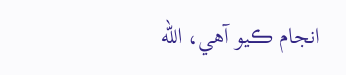انجام ڪيو آھي، الله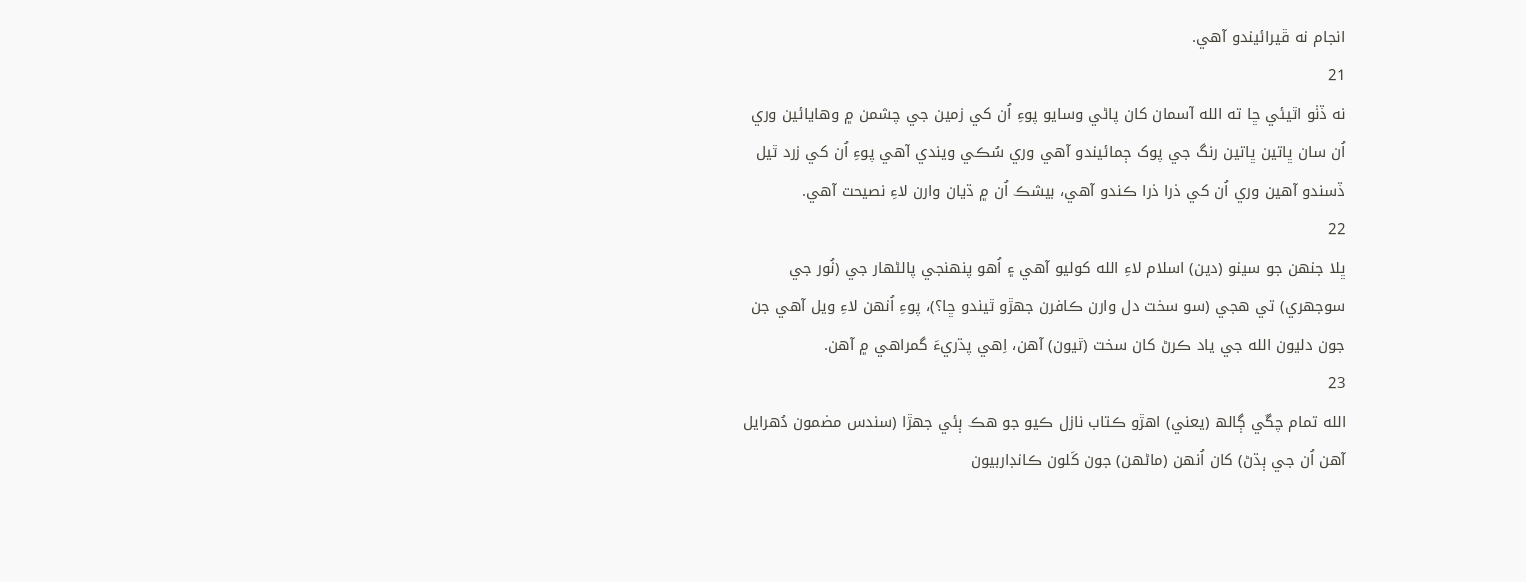انجام نه ڦيرائيندو آھي.
21
نه ڏٺو اٿيئي ڇا ته الله آسمان کان پاڻي وسايو پوءِ اُن کي زمين جي چشمن ۾ وھايائين وري اُن سان ڀاتين ڀاتين رنگ جي پوک ڄمائيندو آھي وري سُڪي ويندي آھي پوءِ اُن کي زرد ٿيل ڏسندو آھين وري اُن کي ذرا ذرا ڪندو آھي، بيشڪ اُن ۾ ڌيان وارن لاءِ نصيحت آھي.
22
ڀلا جنھن جو سينو (دين) اسلام لاءِ الله کوليو آھي ۽ اُھو پنھنجي پالڻھار جي (نُور جي سوجھري) تي ھجي (سو سخت دل وارن ڪافرن جھڙو ٿيندو ڇا؟)، پوءِ اُنھن لاءِ ويل آھي جن جون دليون الله جي ياد ڪرڻ کان سخت (ٿيون) آھن، اِھي پڌريءَ گمراھي ۾ آھن.
23
الله تمام چڱي ڳالھ (يعني) اھڙو ڪتاب نازل ڪيو جو ھڪ ٻئي جھڙا (سندس مضمون دُھرايل آھن اُن جي ٻڌڻ) کان اُنھن (ماڻھن) جون کَلون ڪانڊاربيون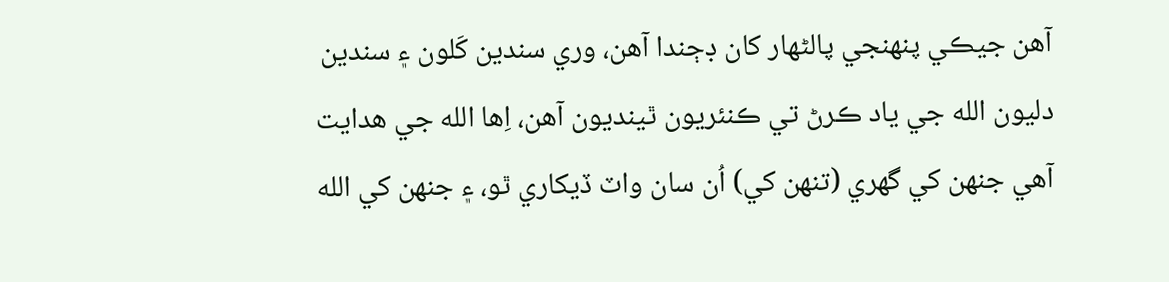آھن جيڪي پنھنجي پالڻھار کان ڊڄندا آھن، وري سندين کَلون ۽ سندين دليون الله جي ياد ڪرڻ تي ڪنئريون ٿينديون آھن، اِھا الله جي ھدايت آھي جنھن کي گھري (تنھن کي) اُن سان واٽ ڏيکاري ٿو، ۽ جنھن کي الله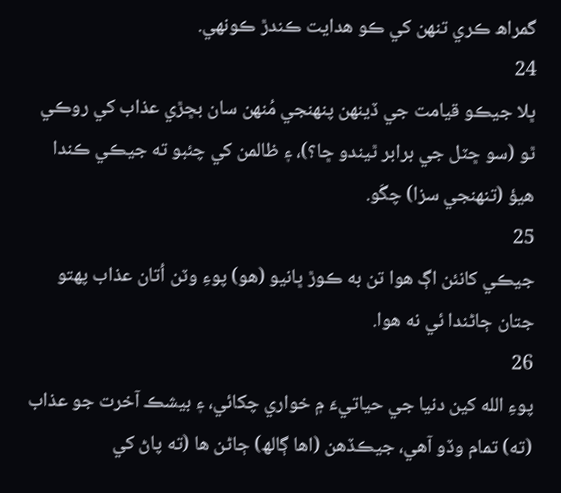گمراھ ڪري تنھن کي ڪو ھدايت ڪندڙ ڪونھي.
24
ڀلا جيڪو قيامت جي ڏينھن پنھنجي مُنھن سان بڇڙي عذاب کي روڪي ٿو (سو ڇٽل جي برابر ٿيندو ڇا؟)، ۽ ظالمن کي چئبو ته جيڪي ڪندا ھيؤ (تنھنجي سزا) چڱو.
25
جيڪي کانئن اڳ ھوا تن به ڪوڙ ڀانيو (ھو) پوءِ وٽن اُتان عذاب پھتو جتان ڄاڻندا ئي نه ھوا.
26
پوءِ الله کين دنيا جي حياتيءَ ۾ خواري چکائي، ۽ بيشڪ آخرت جو عذاب (ته) تمام وڏو آھي، جيڪڏھن (اھا ڳالھ) ڄاڻن ھا (ته پاڻ کي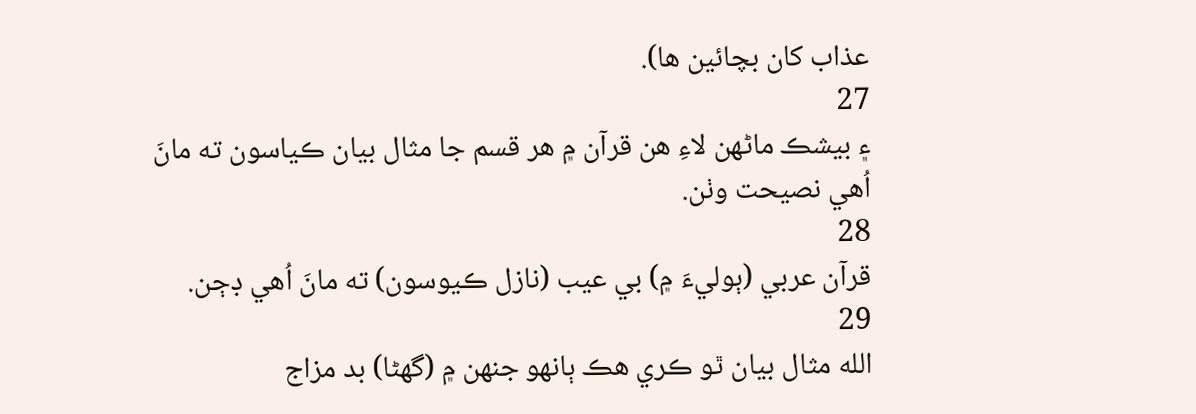عذاب کان بچائين ھا).
27
۽ بيشڪ ماڻھن لاءِ ھن قرآن ۾ ھر قسم جا مثال بيان ڪياسون ته مانَ اُھي نصيحت وٺن.
28
قرآن عربي (ٻوليءَ ۾) بي عيب (نازل ڪيوسون) ته مانَ اُھي ڊڄن.
29
الله مثال بيان ٿو ڪري ھڪ ٻانھو جنھن ۾ (گھڻا) بد مزاج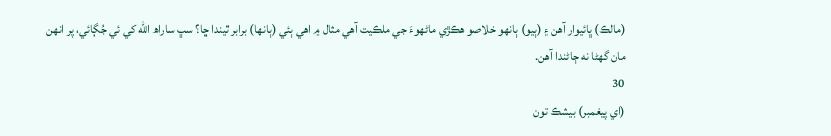(مالڪ) ڀائيوار آھن ۽ (ٻيو) ٻانھو خلاصو ھڪڙي ماڻھوءَ جي ملڪيت آھي مثال ۾ اھي ٻئي (ٻانھا) برابر ٿيندا ڇا؟ سڀ ساراھ الله کي ئي جُڳائي، پر انھن مان گھڻا نه ڄاڻندا آھن.
30
(اي پيغمبر) بيشڪ تون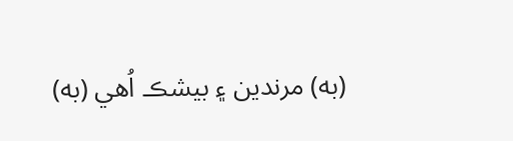(به) مرندين ۽ بيشڪ اُھي (به)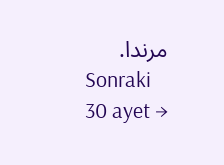مرندا.
Sonraki 30 ayet →